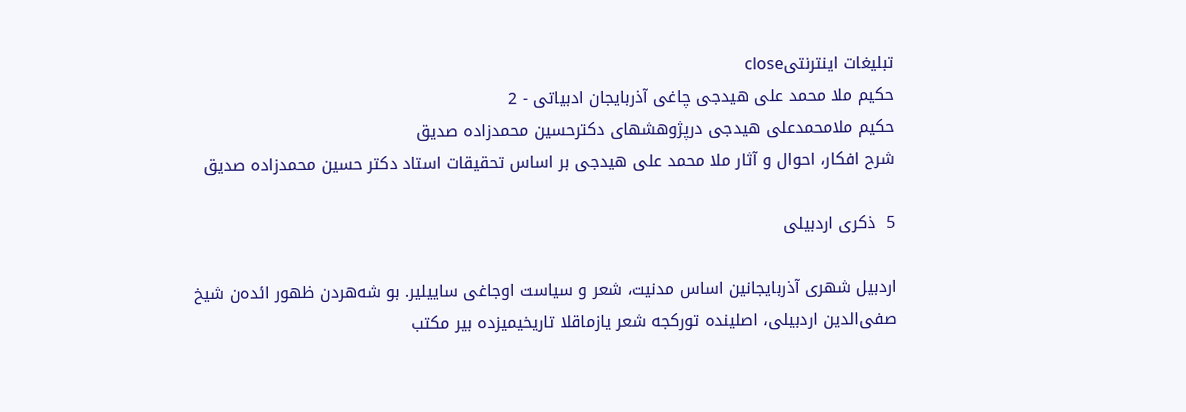تبلیغات اینترنتیclose
حکیم ملا محمد علی هیدجی چاغی آذربایجان ادبیاتی - 2
حکیم ملامحمدعلی هیدجی درپژوهشهای دکترحسین محمدزاده صدیق
شرح افکار، احوال و آثار ملا محمد علی هیدجی بر اساس تحقیقات استاد دکتر حسین محمدزاده صدیق

5  ذکری اردبیلی

اردبیل شهری آذربایجانین اساس مدنیت، شعر و سیاست اوجاغی ساییلیر. بو شه‌هردن ظهور ائده‌ن شیخ صفی‌الدین اردبیلی، اصلینده تورکجه شعر یازماقلا تاریخیمیزده بیر مکتب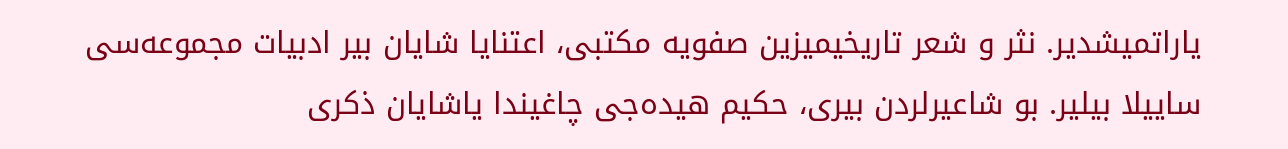یاراتمیشدیر. نثر و شعر تاریخیمیزین صفویه مکتبی، اعتنایا شایان بیر ادبیات مجموعه‌سی ساییلا بیلیر. بو شاعیرلردن بیری، حکیم هیده‌جی چاغیندا یاشایان ذکری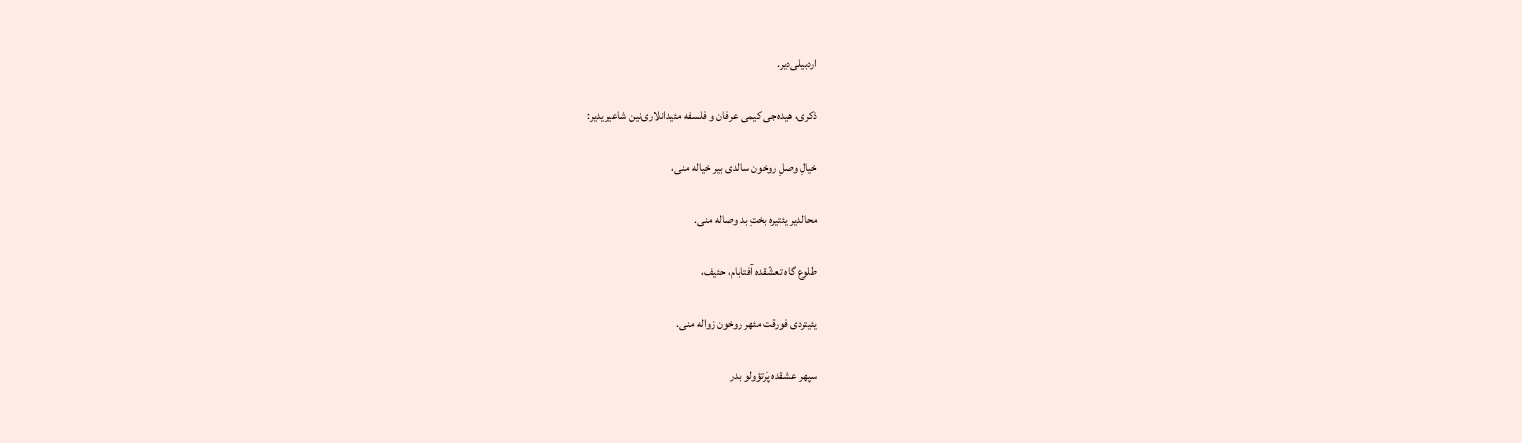اردبیلی‌دیر.

ذکری، هیده‌جی کیمی عرفان و فلسفه مئیدانلاری‌نین شاعیریدیر:

خیالِ وصلِ روخون سالدی بیر خیاله منی،

محالدیر یئتیره بختِ بد وصاله منی.

طلوع گاه تعشّقده آفتابام، حئیف،

یئیتردی فورقت مئهر روخون زواله منی.

سپهر عشقده پَرتؤولو بدر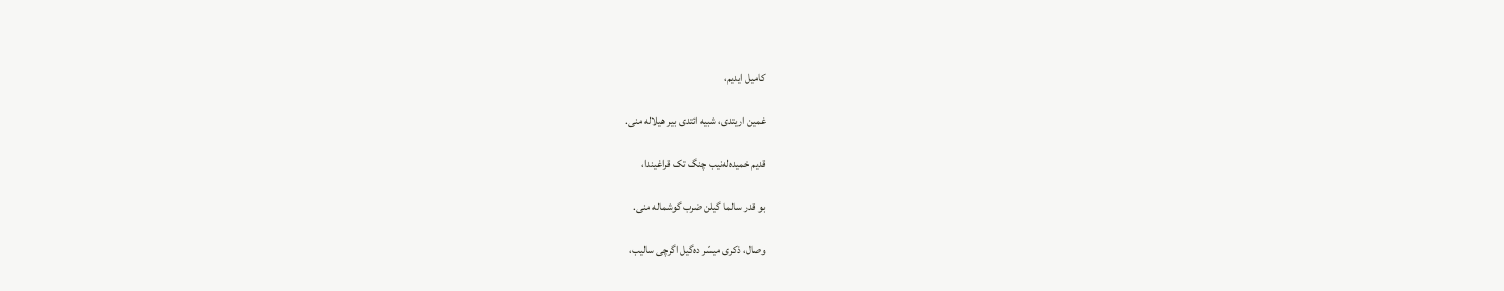کامیل ایدیم،

غمین اریتدی، شبیه ائتدی بیر هیلاله منی.

قدیم خمیده‌له‌نیب چنگ تک قراغیندا،

بو قدر سالما گیلن ضرب گوشماله منی.

وصال، ذکری میسّر ده‌‌‌گیل اگرچی سالیب،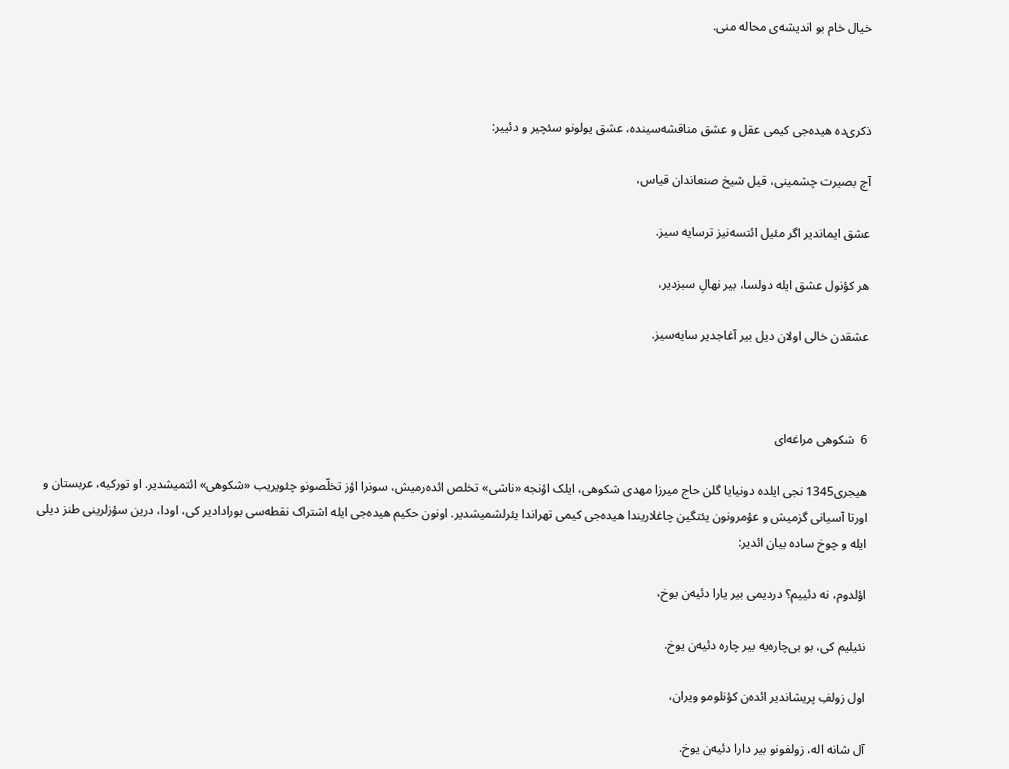خیال خام بو اندیشه‌ی محاله منی.



ذکری‌‌ده هیده‌جی کیمی عقل و عشق مناقشه‌سینده، عشق یولونو سئچیر و دئییر:

آچ بصیرت چشمینی، قیل شیخ صنعاندان قیاس،

عشق ایماندیر اگر مئیل ائتسه‌نیز ترسایه‌ سیز.

هر کؤنول عشق ایله دولسا، بیر نهالِ سبزدیر،

عشقدن خالی اولان دیل بیر آغاجدیر سایه‌سیز.



6  شکوهی مراغه‌ای

هیجری1345 نجی ایلده دونیایا گلن حاج میرزا مهدی شکوهی، ایلک اؤنجه «ناشی» تخلص ائده‌رمیش، سونرا اؤز تخلّصونو چئویریب «شکوهی» ائتمیشدیر. او تورکیه، عربستان و اورتا آسیانی گزمیش و عؤمرونون یئتگین چاغلاریندا هیده‌جی کیمی تهراندا یئرلشمیشدیر. اونون حکیم هیده‌جی ایله اشتراک نقطه‌سی بورادادیر کی، اودا، درین سؤزلرینی طنز دیلی ایله و چوخ ساده بیان ائدیر:

اؤلدوم، نه دئییم؟ دردیمی بیر یارا دئیه‌ن یوخ،

نئیلیم کی، بو بی‌چاره‌یه بیر چاره دئیه‌ن یوخ.

اول زولفِ پریشاندیر ائده‌ن کؤنلومو ویران،

آل شانه اله، زولفونو بیر دارا دئیه‌ن یوخ.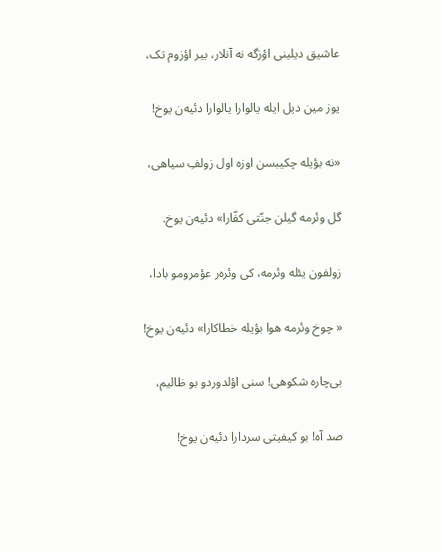عاشیق دیلینی اؤزگه نه آنلار، بیر اؤزوم تک،

یوز مین دیل ایله یالوارا یالوارا دئیه‌ن یوخ!

«نه بؤیله چکیبسن اوزه اول زولفِ سیاهی،

گل وئرمه گیلن جنّتی کفّارا» دئیه‌ن یوخ.

زولفون یئله وئرمه، کی وئره‌ر عؤمرومو بادا،

« چوخ وئرمه هوا بؤیله خطاکارا» دئیه‌ن یوخ!

بی‌چاره شکوهی! سنی اؤلدوردو بو ظالیم،

صد آه! بو کیفیتی سردارا دئیه‌ن یوخ!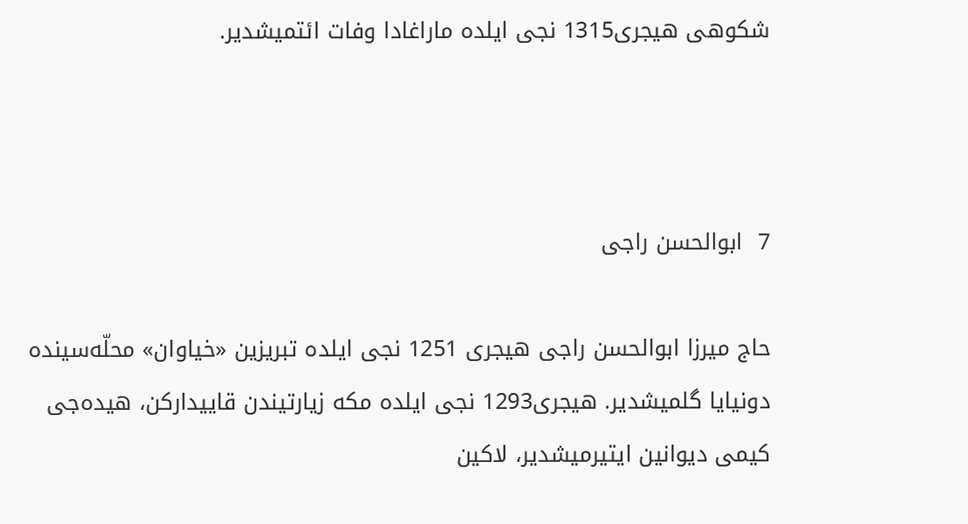شکوهی هیجری1315 نجی ایلده ماراغادا وفات ائتمیشدیر.



7  ابوالحسن راجی

حاج میرزا ابوالحسن راجی هیجری 1251 نجی ایلده تبریزین «خیاوان» محلّه‌سینده دونیایا گلمیشدیر. هیجری1293 نجی ایلده مکه زیارتیندن قاییدارکن، هیده‌جی کیمی دیوانین ایتیرمیشدیر، لاکین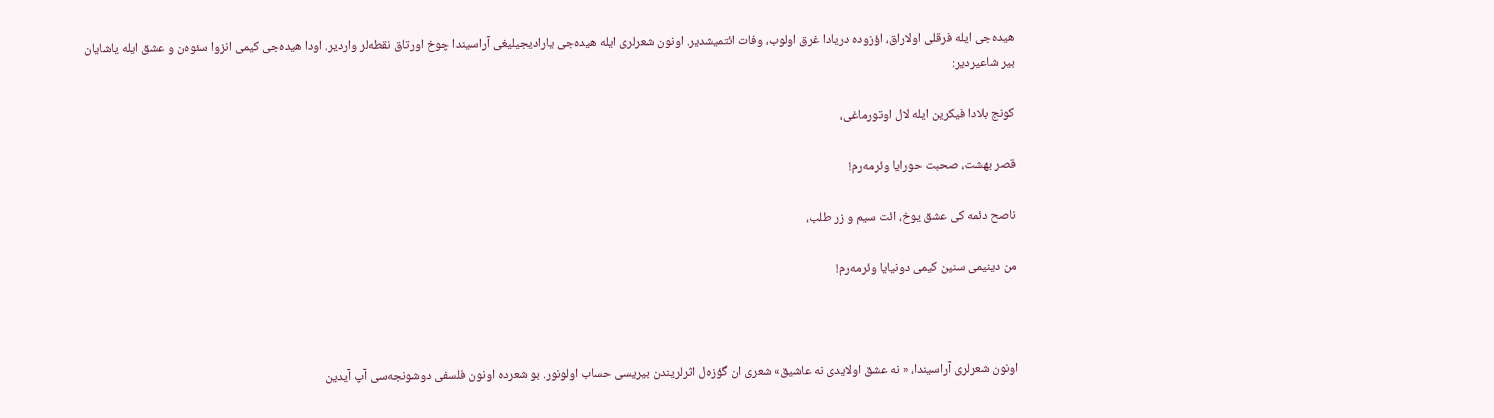هیده‌جی ایله فرقلی اولاراق، اؤزوده دریادا غرق اولوب، وفات ائتمیشدیر. اونون شعرلری ایله هیده‌جی یارادیجیلیغی آراسیندا چوخ اورتاق نقطه‌لر واردیر. اودا هیده‌جی کیمی انزوا سئوه‌ن و عشق ایله یاشایان بیر شاعیردیر:

کونج بلادا فیکرین ایله لال اوتورماغی،

قصر بهشت، صحبت حورایا وئرمه‌رم!

ناصح دئمه‌ کی عشق یوخ، ائت سیم و زر طلب،

من دینیمی سنین کیمی دونیایا وئرمه‌رم!



اونون شعرلری آراسیندا، « نه عشق اولایدی نه عاشیق» شعری ان گؤزه‌ل اثرلریندن بیریسی حساب اولونور. بو شعرده اونون فلسفی دوشونجه‌سی آپ آیدین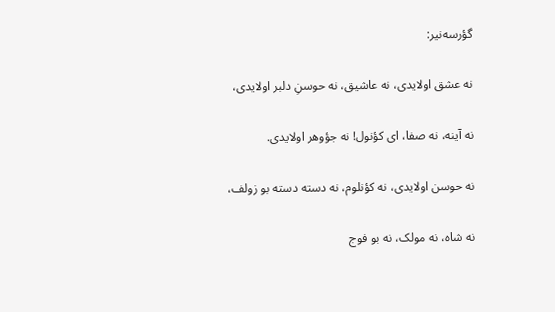گؤرسه‌نیر:

نه عشق اولایدی، نه عاشیق، نه حوسنِ دلبر اولایدی،

نه آینه، نه صفا، ای کؤنول! نه جؤوهر اولایدی.

نه حوسن اولایدی، نه کؤنلوم، نه دسته دسته بو زولف،

نه شاه، نه مولک، نه بو فوج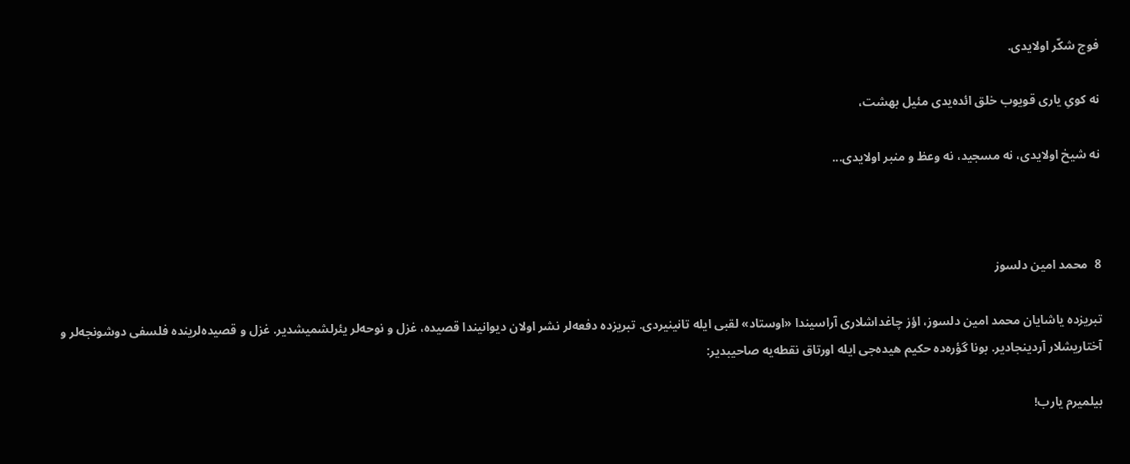فوج شکّر اولایدی.

نه کویِ یاری قویوب خلق ائده‌یدی مئیل بهشت،

نه شیخ اولایدی، نه مسجید، نه وعظ و منبر اولایدی...



8  محمد امین دلسوز

تبریزده یاشایان محمد امین دلسوز، اؤز چاغداشلاری آراسیندا «اوستاد» لقبی ایله تانینیردی. تبریزده دفعه‌لر نشر اولان دیوانیندا قصیده، غزل و نوحه‌لر یئرلشمیشدیر. غزل و قصیده‌لرینده فلسفی دوشونجه‌لر و آختاریشلار آردینجادیر. بونا گؤره‌ده حکیم هیده‌جی ایله اورتاق نقطه‌یه صاحیبدیر:

بیلمیرم یارب!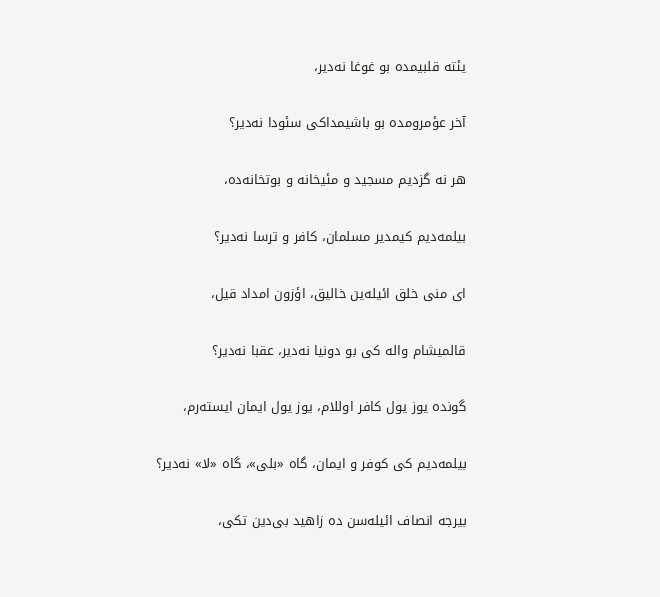یئته قلبیمده بو غوغا نه‌دیر،

آخر عؤمرومده بو باشیمداکی سئودا نه‌دیر؟

هر نه گزدیم مسجید و مئیخانه و بوتخانه‌ده،

بیلمه‌دیم کیمدیر مسلمان، کافر و ترسا نه‌دیر؟

ای منی خلق ائیله‌ین خالیق، اؤزون امداد قیل،

قالمیشام واله کی بو دونیا نه‌دیر، عقبا نه‌دیر؟

گونده یوز یول کافر اوللام، یوز یول ایمان ایسته‌رم،

بیلمه‌دیم کی کوفر و ایمان، گاه «بلی»، گاه «لا» نه‌دیر؟

بیرجه انصاف ائیله‌سن ده زاهید بی‌دین تکی،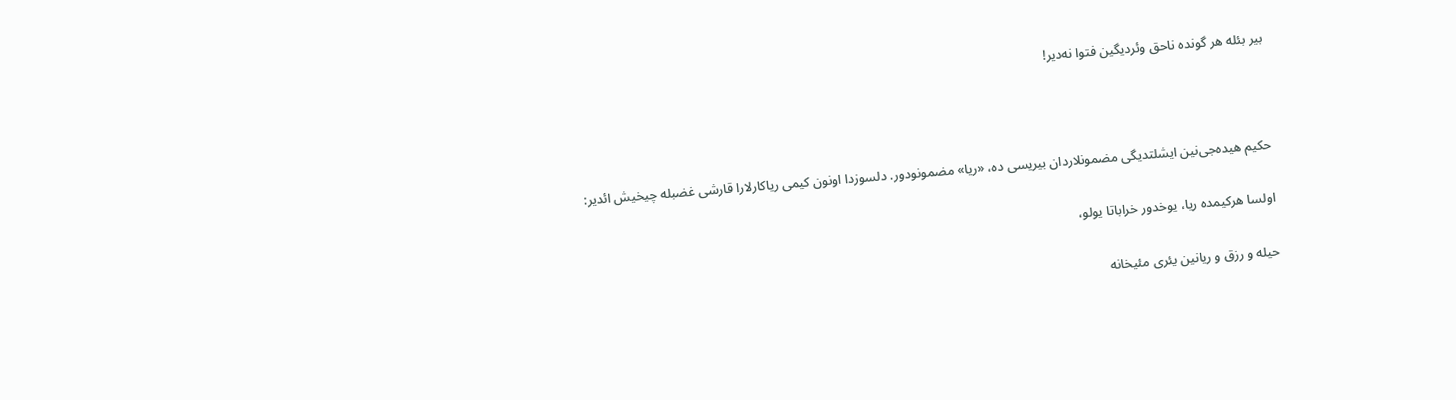بیر بئله هر گونده ناحق وئردیگین فتوا نه‌دیر!



حکیم هیده‌جی‌نین ایشلتدیگی مضمونلاردان بیریسی ده، «ریا» مضمونودور. دلسوزدا اونون کیمی ریاکارلارا قارشی غضبله چیخیش ائدیر:

اولسا هرکیمده ریا، یوخدور خراباتا یولو،

حیله و رزق و ریانین یئری مئیخانه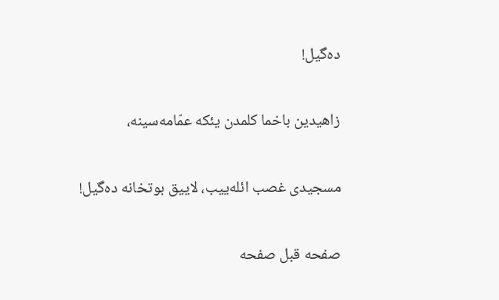ده‌گیل!

زاهیدین باخما کلمدن یئکه عمّامه‌سینه،

مسجیدی غصب ائله‌ییب، لاییق بوتخانه ده‌گیل!

صفحه قبل صفحه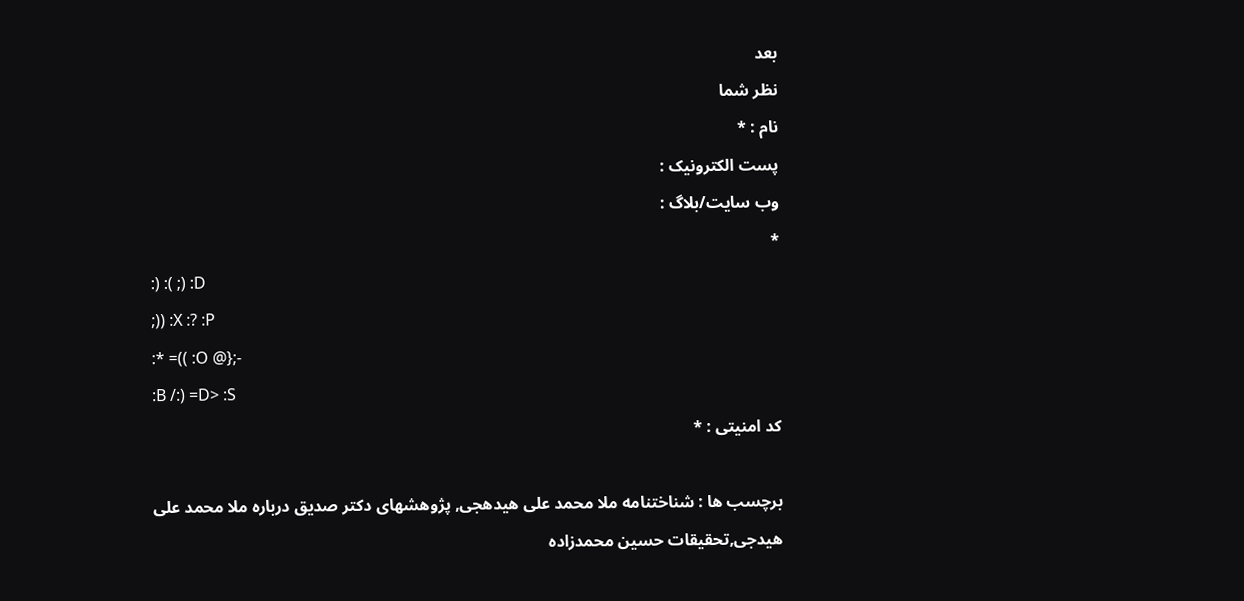بعد
نظر شما
نام : *
پست الکترونیک :
وب سایت/بلاگ :
*
:) :( ;) :D
;)) :X :? :P
:* =(( :O @};-
:B /:) =D> :S
کد امنیتی : *

برچسب ها : شناختنامه ملا محمد علی هیدهجی, پژوهشهای دکتر صدیق درباره ملا محمد علی هیدجی,تحقیقات حسین محمدزاده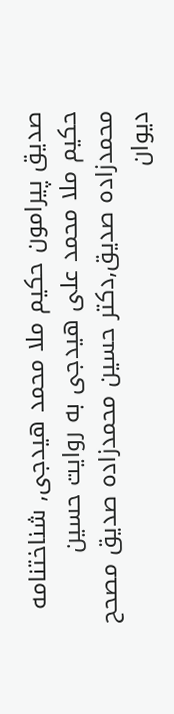صدیق پیرامون حکیم ملا محمد هیدجی, شناختنامه حکیم ملا محمد علی هیدجی به روایت حسین محمدزاده صدیق,دکتر حسین محمدزاده صدیق مصحح دیوان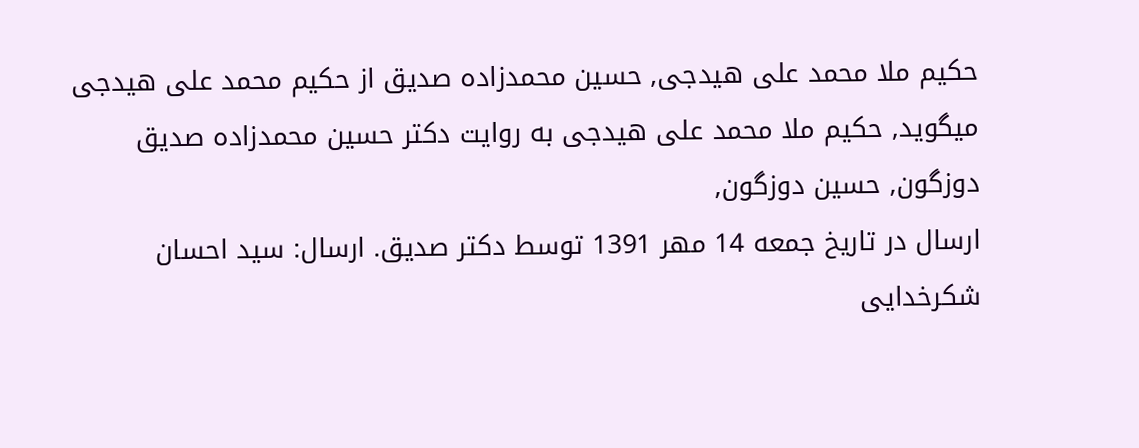حکیم ملا محمد علی هیدجی, حسین محمدزاده صدیق از حکیم محمد علی هیدجی میگوید, حکیم ملا محمد علی هیدجی به روایت دکتر حسین محمدزاده صدیق دوزگون, حسین دوزگون,
ارسال در تاريخ جمعه 14 مهر 1391 توسط دکتر صدیق. ارسال: سید احسان شکرخدایی